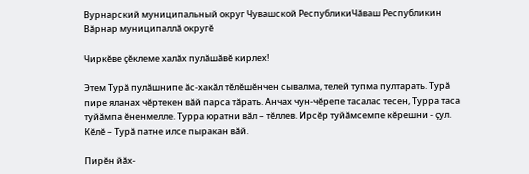Вурнарский муниципальный округ Чувашской РеспубликиЧӑваш Республикин Вӑрнар муниципаллӑ округӗ

Чиркĕве çĕклеме халăх пулăшăвĕ кирлех!

Этем Турă пулăшнипе ăс-хакăл тĕлĕшĕнчен сывалма, телей тупма пултарать. Турă пире яланах чĕртекен вăй парса тăрать. Анчах чун-чĕрепе тасалас тесен, Турра таса туйăмпа ĕненмелле. Турра юратни вăл – тĕллев. Ирсĕр туйăмсемпе кĕрешни - çул. Кĕлĕ – Турă патне илсе пыракан вăй.

Пирĕн йăх-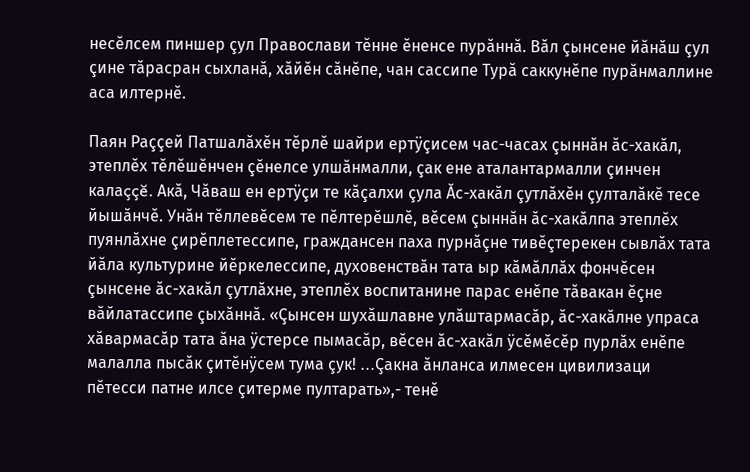несĕлсем пиншер çул Православи тĕнне ĕненсе пурăннă. Вăл çынсене йăнăш çул çине тăрасран сыхланă, хăйĕн сăнĕпе, чан сассипе Турă саккунĕпе пурăнмаллине аса илтернĕ.

Паян Раççей Патшалăхĕн тĕрлĕ шайри ертÿçисем час-часах çыннăн ăс-хакăл, этеплĕх тĕлĕшĕнчен çĕнелсе улшăнмалли, çак ене аталантармалли çинчен калаççĕ. Акă, Чăваш ен ертÿçи те кăçалхи çула Ăс-хакăл çутлăхĕн çулталăкĕ тесе йышăнчĕ. Унăн тĕллевĕсем те пĕлтерĕшлĕ, вĕсем çыннăн ăс-хакăлпа этеплĕх пуянлăхне çирĕплетессипе, граждансен паха пурнăçне тивĕçтерекен сывлăх тата йăла культурине йĕркелессипе, духовенствăн тата ыр кăмăллăх фончĕсен çынсене ăс-хакăл çутлăхне, этеплĕх воспитанине парас енĕпе тăвакан ĕçне вăйлатассипе çыхăннă. «Çынсен шухăшлавне улăштармасăр, ăс-хакăлне упраса хăвармасăр тата ăна ÿстерсе пымасăр, вĕсен ăс-хакăл ÿсĕмĕсĕр пурлăх енĕпе малалла пысăк çитĕнÿсем тума çук! ...Çакна ăнланса илмесен цивилизаци пĕтесси патне илсе çитерме пултарать»,- тенĕ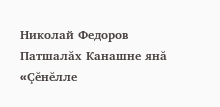Николай Федоров Патшалăх Канашне янă «Çĕнĕлле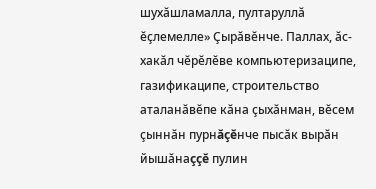шухăшламалла, пултаруллă ĕçлемелле» Çырăвĕнче. Паллах, ăс-хакăл чĕрĕлĕве компьютеризаципе, газификаципе, строительство аталанăвĕпе кăна çыхăнман, вĕсем çыннăн пурнăçĕнче пысăк вырăн йышăнаççĕ пулин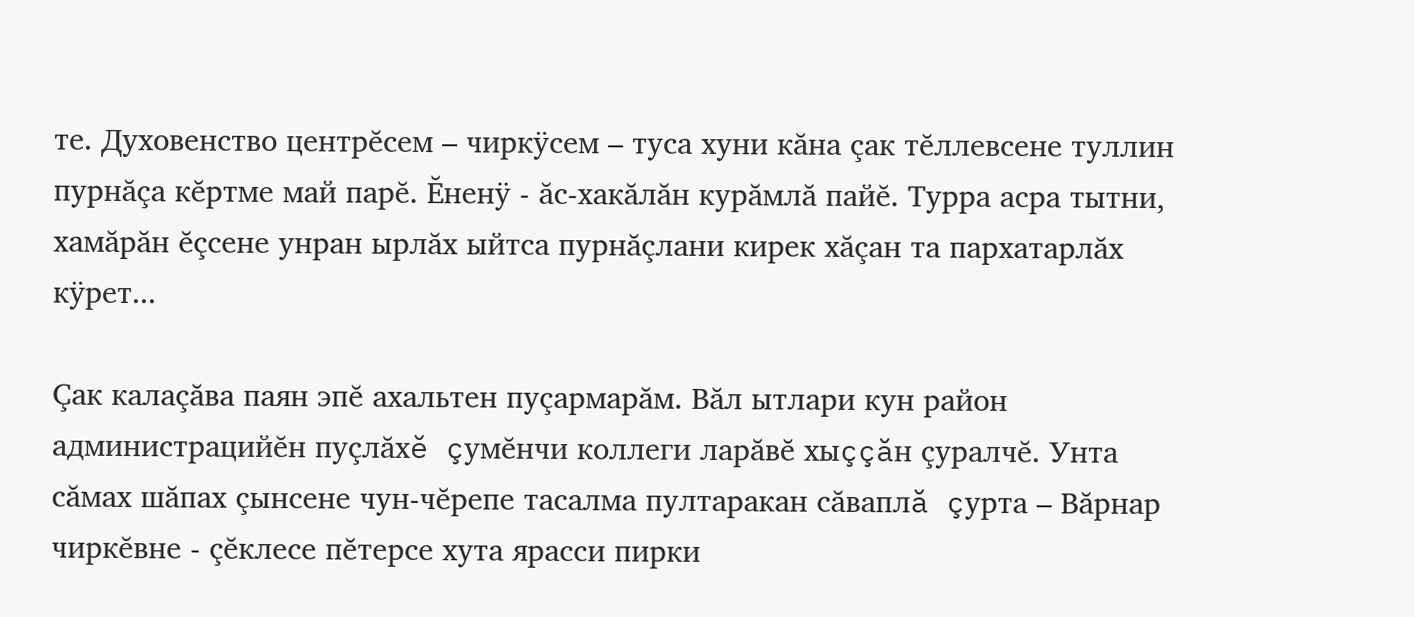те. Духовенство центрĕсем – чиркÿсем – туса хуни кăна çак тĕллевсене туллин пурнăçа кĕртме май парĕ. Ĕненÿ - ăс-хакăлăн курăмлă пайĕ. Турра асра тытни, хамăрăн ĕçсене унран ырлăх ыйтса пурнăçлани кирек хăçан та пархатарлăх кÿрет...

Çак калаçăва паян эпĕ ахальтен пуçармарăм. Вăл ытлари кун район администрацийĕн пуçлăхĕ çумĕнчи коллеги ларăвĕ хыççăн çуралчĕ. Унта сăмах шăпах çынсене чун-чĕрепе тасалма пултаракан сăваплă çурта – Вăрнар  чиркĕвне - çĕклесе пĕтерсе хута ярасси пирки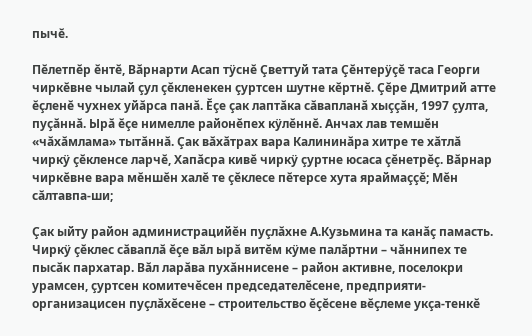пычĕ.

Пĕлетпĕр ĕнтĕ, Вăрнарти Асап тÿснĕ Çветтуй тата Çĕнтерÿçĕ таса Георги чиркĕвне чылай çул çĕкленекен çуртсен шутне кĕртнĕ. Çĕре Дмитрий атте ĕçленĕ чухнех уйăрса панă. Ĕçе çак лаптăка сăвапланă хыççăн, 1997 çулта, пуçăннă. Ырă ĕçе нимелле районĕпех кÿлĕннĕ. Анчах лав темшĕн «чăхăмлама» тытăннă. Çак вăхăтрах вара Калининăра хитре те хăтлă чиркÿ çĕкленсе ларчĕ, Хапăсра кивĕ чиркÿ çуртне юсаса çĕнетрĕç. Вăрнар чиркĕвне вара мĕншĕн халĕ те çĕклесе пĕтерсе хута яраймаççĕ; Мĕн сăлтавпа-ши;

Çак ыйту район администрацийĕн пуçлăхне А.Кузьмина та канăç памасть. Чиркÿ çĕклес сăваплă ĕçе вăл ырă витĕм кÿме палăртни – чăннипех те пысăк пархатар. Вăл ларăва пухăннисене – район активне, поселокри урамсен, çуртсен комитечĕсен председателĕсене, предприяти-организацисен пуçлăхĕсене – строительство ĕçĕсене вĕçлеме укçа-тенкĕ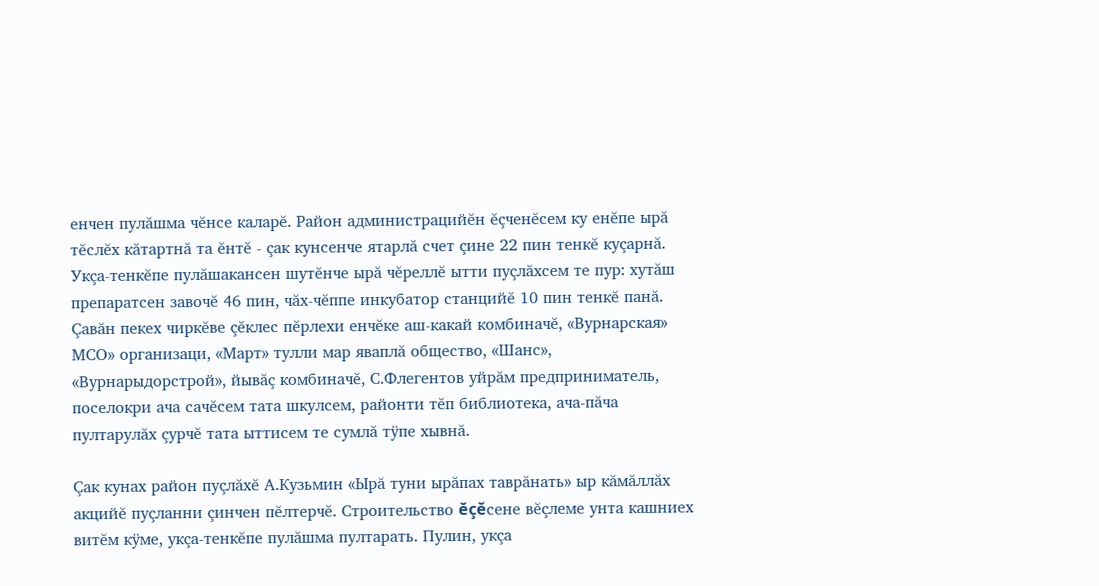енчен пулăшма чĕнсе каларĕ. Район администрацийĕн ĕçченĕсем ку енĕпе ырă тĕслĕх кăтартнă та ĕнтĕ - çак кунсенче ятарлă счет çине 22 пин тенкĕ куçарнă. Укçа-тенкĕпе пулăшакансен шутĕнче ырă чĕреллĕ ытти пуçлăхсем те пур: хутăш препаратсен завочĕ 46 пин, чăх-чĕппе инкубатор станцийĕ 10 пин тенкĕ панă. Çавăн пекех чиркĕве çĕклес пĕрлехи енчĕке аш-какай комбиначĕ, «Вурнарская» МСО» организаци, «Март» тулли мар яваплă общество, «Шанс», «Вурнарыдорстрой», йывăç комбиначĕ, С.Флегентов уйрăм предприниматель, поселокри ача сачĕсем тата шкулсем, районти тĕп библиотека, ача-пăча пултарулăх çурчĕ тата ыттисем те сумлă тÿпе хывнă.

Çак кунах район пуçлăхĕ А.Кузьмин «Ырă туни ырăпах таврăнать» ыр кăмăллăх акцийĕ пуçланни çинчен пĕлтерчĕ. Строительство ĕçĕсене вĕçлеме унта кашниех витĕм кÿме, укçа-тенкĕпе пулăшма пултарать. Пулин, укçа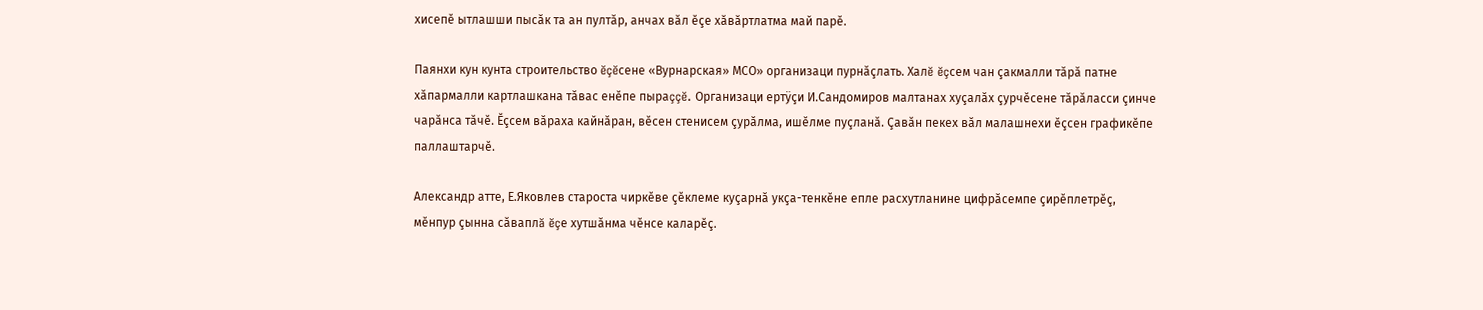хисепĕ ытлашши пысăк та ан пултăр, анчах вăл ĕçе хăвăртлатма май парĕ.

Паянхи кун кунта строительство ĕçĕсене «Вурнарская» МСО» организаци пурнăçлать. Халĕ ĕçсем чан çакмалли тăрă патне хăпармалли картлашкана тăвас енĕпе пыраççĕ. Организаци ертÿçи И.Сандомиров малтанах хуçалăх çурчĕсене тăрăласси çинче чарăнса тăчĕ. Ĕçсем вăраха кайнăран, вĕсен стенисем çурăлма, ишĕлме пуçланă. Çавăн пекех вăл малашнехи ĕçсен графикĕпе паллаштарчĕ.

Александр атте, Е.Яковлев староста чиркĕве çĕклеме куçарнă укçа-тенкĕне епле расхутланине цифрăсемпе çирĕплетрĕç, мĕнпур çынна сăваплă ĕçе хутшăнма чĕнсе каларĕç.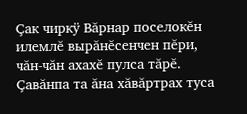Çак чиркÿ Вăрнар поселокĕн илемлĕ вырăнĕсенчен пĕри, чăн-чăн ахахĕ пулса тăрĕ. Çавăнпа та ăна хăвăртрах туса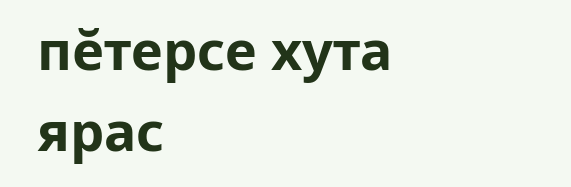пĕтерсе хута ярас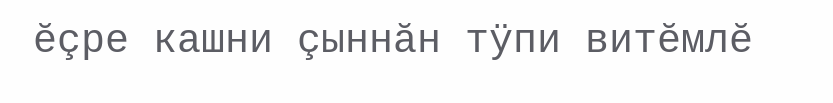ĕçре кашни çыннăн тÿпи витĕмлĕ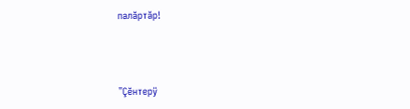палăртăр!



"Çĕнтерÿ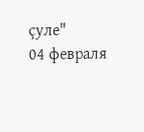çуле"
04 февраля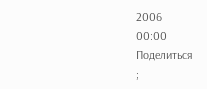2006
00:00
Поделиться
;